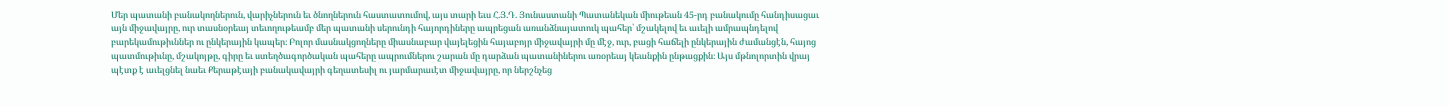Մեր պատանի բանակողներուն, վարիչներուն եւ ծնողներուն հաստատումով, այս տարի եւս Հ.Յ.Դ. Յունաստանի Պատանեկան միութեան 45-րդ բանակումը հանդիսացաւ այն միջավայրը, ուր տասնօրեայ տեւողութեամբ մեր պատանի սերունդի հայորդիները ապրեցան առանձնայատուկ պահեր՝ մշակելով եւ աւելի ամրապնդելով բարեկամութիւններ ու ընկերային կապեր։ Բոլոր մասնակցողները միասնաբար վայելեցին հայաբոյր միջավայրի մը մէջ, ուր, բացի հաճելի ընկերային ժամանցէն, հայոց պատմութիւնը, մշակոյթը, գիրը եւ ստեղծագործական պահերը ապրումներու շարան մը դարձան պատանիներու առօրեայ կեանքին ընթացքին։ Այս մթնոլորտին վրայ պէտք է աւելցնել նաեւ Քերաթէայի բանակավայրի գեղատեսիլ ու յարմարաւէտ միջավայրը, որ ներշնչեց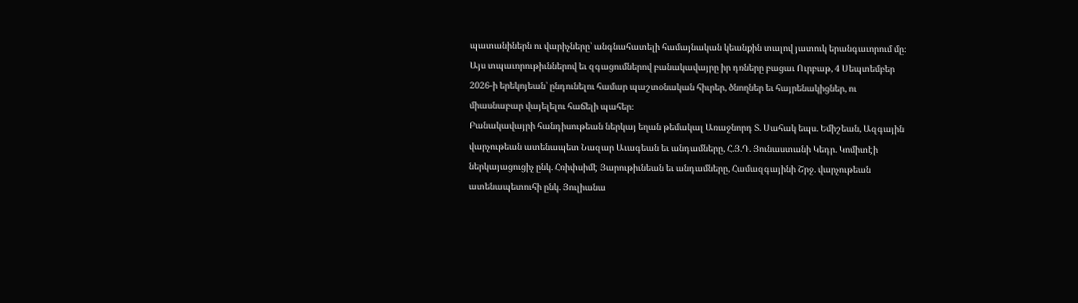պատանիներն ու վարիչները՝ անգնահատելի համայնական կեանքին տալով յատուկ երանգաւորում մը։
Այս տպաւորութիւններով եւ զգացումներով բանակավայրը իր դռները բացաւ Ուրբաթ, 4 Սեպտեմբեր 2026-ի երեկոյեան՝ ընդունելու համար պաշտօնական հիւրեր, ծնողներ եւ հայրենակիցներ, ու միասնաբար վայելելու հաճելի պահեր։
Բանակավայրի հանդիսութեան ներկայ եղան թեմակալ Առաջնորդ Տ. Սահակ եպս. Եմիշեան, Ազգային վարչութեան ատենապետ Նազար Աւագեան եւ անդամները, Հ.Յ.Դ. Յունաստանի Կեդր. Կոմիտէի ներկայացուցիչ ընկ. Հռիփսիմէ Յարութիւնեան եւ անդամները, Համազգայինի Շրջ. վարչութեան ատենապետուհի ընկ. Յուլիանա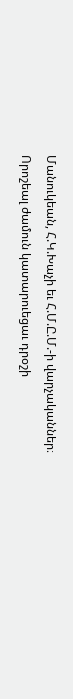Մանուկեան, Հ.Կ.Խաչի եւ Հ.Մ.Ը.Մ.-ի վարչականներ։
Որոշեալ ժամուն կատարուեցաւ դրօշի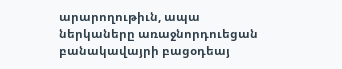արարողութիւն, ապա ներկաները առաջնորդուեցան բանակավայրի բացօդեայ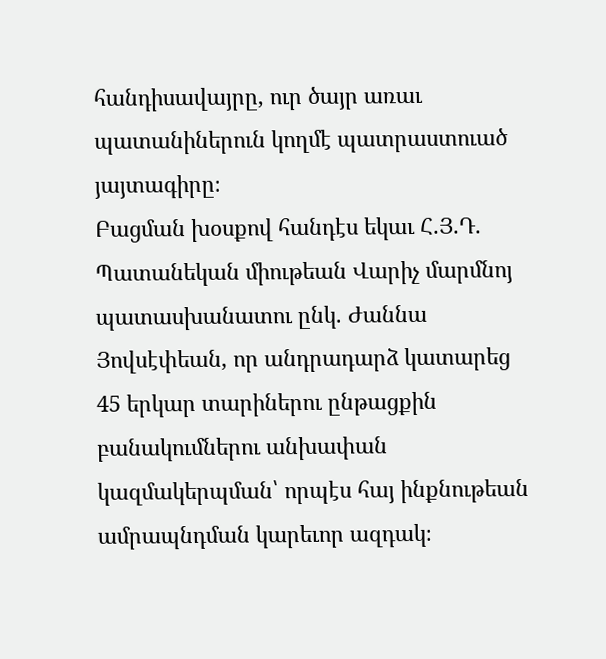հանդիսավայրը, ուր ծայր առաւ պատանիներուն կողմէ պատրաստուած յայտագիրը։
Բացման խօսքով հանդէս եկաւ Հ.Յ.Դ. Պատանեկան միութեան Վարիչ մարմնոյ պատասխանատու ընկ. Ժաննա Յովսէփեան, որ անդրադարձ կատարեց 45 երկար տարիներու ընթացքին բանակումներու անխափան կազմակերպման՝ որպէս հայ ինքնութեան ամրապնդման կարեւոր ազդակ։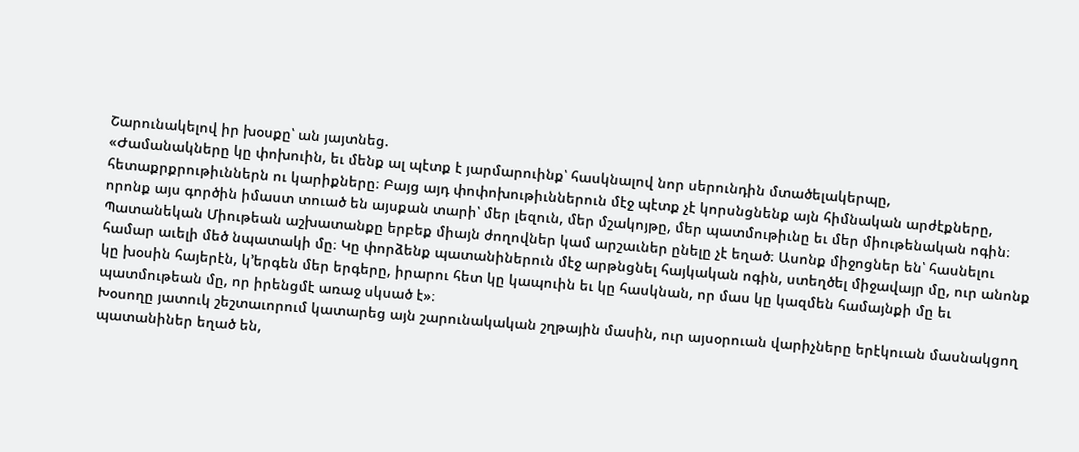Շարունակելով իր խօսքը՝ ան յայտնեց.
«Ժամանակները կը փոխուին, եւ մենք ալ պէտք է յարմարուինք՝ հասկնալով նոր սերունդին մտածելակերպը, հետաքրքրութիւններն ու կարիքները։ Բայց այդ փոփոխութիւններուն մէջ պէտք չէ կորսնցնենք այն հիմնական արժէքները, որոնք այս գործին իմաստ տուած են այսքան տարի՝ մեր լեզուն, մեր մշակոյթը, մեր պատմութիւնը եւ մեր միութենական ոգին։ Պատանեկան Միութեան աշխատանքը երբեք միայն ժողովներ կամ արշաւներ ընելը չէ եղած։ Ասոնք միջոցներ են՝ հասնելու համար աւելի մեծ նպատակի մը։ Կը փորձենք պատանիներուն մէջ արթնցնել հայկական ոգին, ստեղծել միջավայր մը, ուր անոնք կը խօսին հայերէն, կ՚երգեն մեր երգերը, իրարու հետ կը կապուին եւ կը հասկնան, որ մաս կը կազմեն համայնքի մը եւ պատմութեան մը, որ իրենցմէ առաջ սկսած է»։
Խօսողը յատուկ շեշտաւորում կատարեց այն շարունակական շղթային մասին, ուր այսօրուան վարիչները երէկուան մասնակցող պատանիներ եղած են,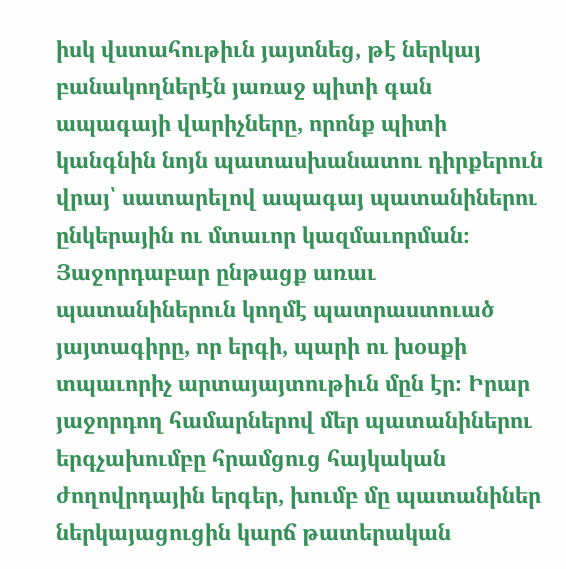իսկ վստահութիւն յայտնեց, թէ ներկայ բանակողներէն յառաջ պիտի գան ապագայի վարիչները, որոնք պիտի կանգնին նոյն պատասխանատու դիրքերուն վրայ՝ սատարելով ապագայ պատանիներու ընկերային ու մտաւոր կազմաւորման։
Յաջորդաբար ընթացք առաւ պատանիներուն կողմէ պատրաստուած յայտագիրը, որ երգի, պարի ու խօսքի տպաւորիչ արտայայտութիւն մըն էր։ Իրար յաջորդող համարներով մեր պատանիներու երգչախումբը հրամցուց հայկական ժողովրդային երգեր, խումբ մը պատանիներ ներկայացուցին կարճ թատերական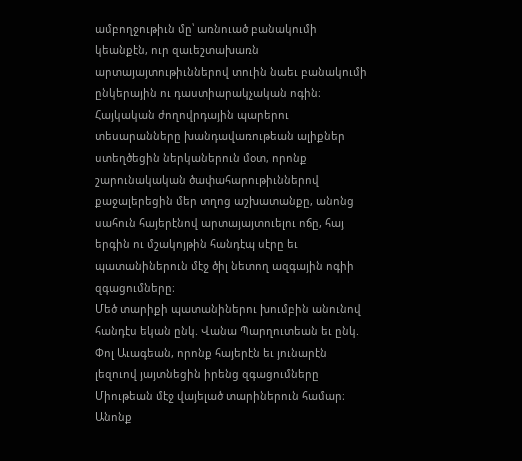ամբողջութիւն մը՝ առնուած բանակումի կեանքէն, ուր զաւեշտախառն արտայայտութիւններով տուին նաեւ բանակումի ընկերային ու դաստիարակչական ոգին։ Հայկական ժողովրդային պարերու տեսարանները խանդավառութեան ալիքներ ստեղծեցին ներկաներուն մօտ, որոնք շարունակական ծափահարութիւններով քաջալերեցին մեր տղոց աշխատանքը, անոնց սահուն հայերէնով արտայայտուելու ոճը, հայ երգին ու մշակոյթին հանդէպ սէրը եւ պատանիներուն մէջ ծիլ նետող ազգային ոգիի զգացումները։
Մեծ տարիքի պատանիներու խումբին անունով հանդէս եկան ընկ. Վանա Պարղուտեան եւ ընկ. Փոլ Աւագեան, որոնք հայերէն եւ յունարէն լեզուով յայտնեցին իրենց զգացումները Միութեան մէջ վայելած տարիներուն համար։ Անոնք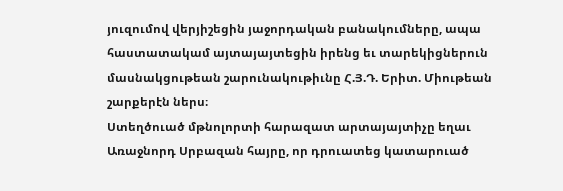յուզումով վերյիշեցին յաջորդական բանակումները, ապա հաստատակամ այտայայտեցին իրենց եւ տարեկիցներուն մասնակցութեան շարունակութիւնը Հ.Յ.Դ. Երիտ. Միութեան շարքերէն ներս։
Ստեղծուած մթնոլորտի հարազատ արտայայտիչը եղաւ Առաջնորդ Սրբազան հայրը, որ դրուատեց կատարուած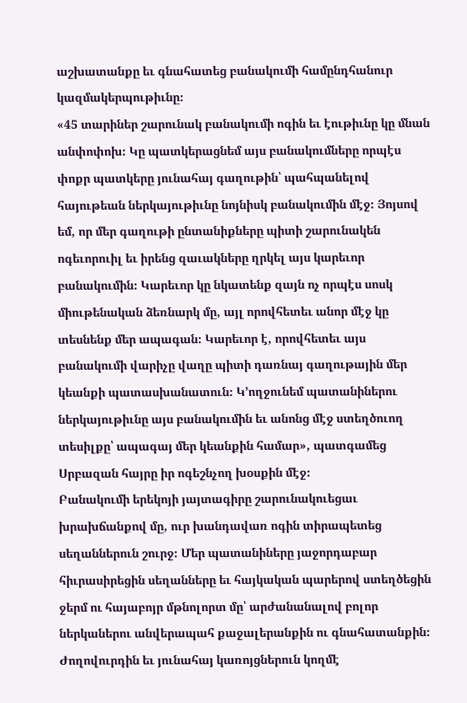աշխատանքը եւ գնահատեց բանակումի համընդհանուր կազմակերպութիւնը։
«45 տարիներ շարունակ բանակումի ոգին եւ էութիւնը կը մնան անփոփոխ։ Կը պատկերացնեմ այս բանակումները որպէս փոքր պատկերը յունահայ գաղութին՝ պահպանելով հայութեան ներկայութիւնը նոյնիսկ բանակումին մէջ։ Յոյսով եմ, որ մեր գաղութի ընտանիքները պիտի շարունակեն ոգեւորուիլ եւ իրենց զաւակները ղրկել այս կարեւոր բանակումին։ Կարեւոր կը նկատենք զայն ոչ որպէս սոսկ միութենական ձեռնարկ մը, այլ որովհետեւ անոր մէջ կը տեսնենք մեր ապագան։ Կարեւոր է, որովհետեւ այս բանակումի վարիչը վաղը պիտի դառնայ գաղութային մեր կեանքի պատասխանատուն։ Կ՚ողջունեմ պատանիներու ներկայութիւնը այս բանակումին եւ անոնց մէջ ստեղծուող տեսիլքը՝ ապագայ մեր կեանքին համար», պատգամեց Սրբազան հայրը իր ոգեշնչող խօսքին մէջ։
Բանակումի երեկոյի յայտագիրը շարունակուեցաւ խրախճանքով մը, ուր խանդավառ ոգին տիրապետեց սեղաններուն շուրջ։ Մեր պատանիները յաջորդաբար հիւրասիրեցին սեղանները եւ հայկական պարերով ստեղծեցին ջերմ ու հայաբոյր մթնոլորտ մը՝ արժանանալով բոլոր ներկաներու անվերապահ քաջալերանքին ու գնահատանքին։
Ժողովուրդին եւ յունահայ կառոյցներուն կողմէ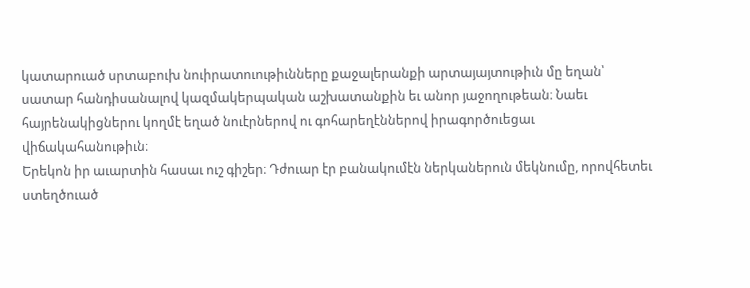կատարուած սրտաբուխ նուիրատուութիւնները քաջալերանքի արտայայտութիւն մը եղան՝ սատար հանդիսանալով կազմակերպական աշխատանքին եւ անոր յաջողութեան։ Նաեւ հայրենակիցներու կողմէ եղած նուէրներով ու գոհարեղէններով իրագործուեցաւ վիճակահանութիւն։
Երեկոն իր աւարտին հասաւ ուշ գիշեր։ Դժուար էր բանակումէն ներկաներուն մեկնումը, որովհետեւ ստեղծուած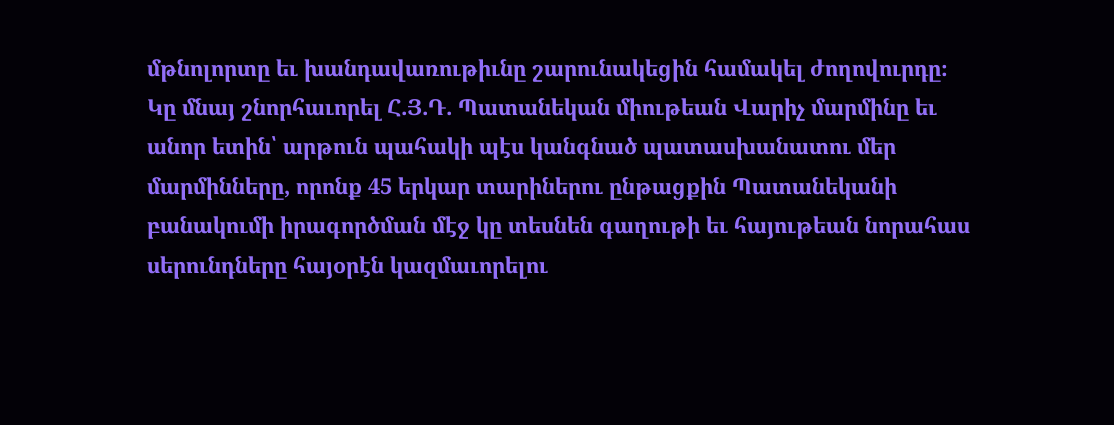մթնոլորտը եւ խանդավառութիւնը շարունակեցին համակել ժողովուրդը։
Կը մնայ շնորհաւորել Հ.Յ.Դ. Պատանեկան միութեան Վարիչ մարմինը եւ անոր ետին՝ արթուն պահակի պէս կանգնած պատասխանատու մեր մարմինները, որոնք 45 երկար տարիներու ընթացքին Պատանեկանի բանակումի իրագործման մէջ կը տեսնեն գաղութի եւ հայութեան նորահաս սերունդները հայօրէն կազմաւորելու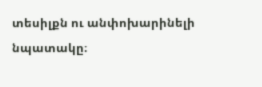տեսիլքն ու անփոխարինելի նպատակը։